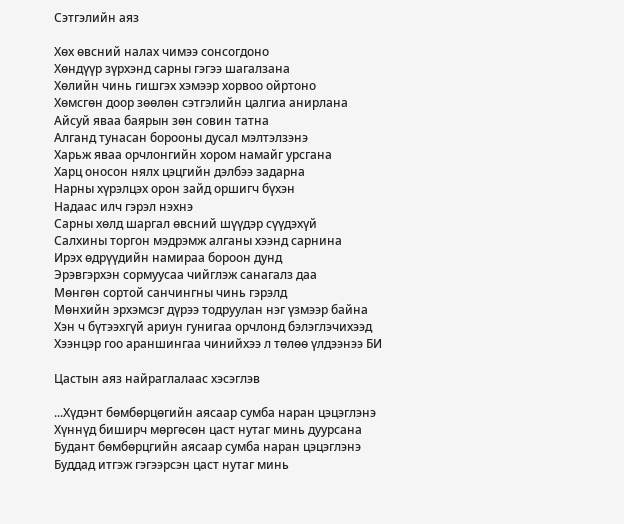Сэтгэлийн аяз

Хөх өвсний налах чимээ сонсогдоно
Хөндүүр зүрхэнд сарны гэгээ шагалзана
Хөлийн чинь гишгэх хэмээр хорвоо ойртоно
Хөмсгөн доор зөөлөн сэтгэлийн цалгиа анирлана
Айсуй яваа баярын зөн совин татна
Алганд тунасан борооны дусал мэлтэлзэнэ
Харьж яваа орчлонгийн хором намайг урсгана
Харц оносон нялх цэцгийн дэлбээ задарна
Нарны хүрэлцэх орон зайд оршигч бүхэн
Надаас илч гэрэл нэхнэ
Сарны хөлд шаргал өвсний шүүдэр сүүдэхүй
Салхины торгон мэдрэмж алганы хээнд сарнина
Ирэх өдрүүдийн намираа бороон дунд
Эрэвгэрхэн сормуусаа чийглэж санагалз даа
Мөнгөн сортой санчингны чинь гэрэлд
Мөнхийн эрхэмсэг дүрээ тодруулан нэг үзмээр байна
Хэн ч бүтээхгүй ариун гунигаа орчлонд бэлэглэчихээд
Хээнцэр гоо араншингаа чинийхээ л төлөө үлдээнээ БИ

Цастын аяз найраглалаас хэсэглэв

...Хүдэнт бөмбөрцөгийн аясаар сумба наран цэцэглэнэ
Хүннүд биширч мөргөсөн цаст нутаг минь дуурсана
Будант бөмбөрцгийн аясаар сумба наран цэцэглэнэ
Буддад итгэж гэгээрсэн цаст нутаг минь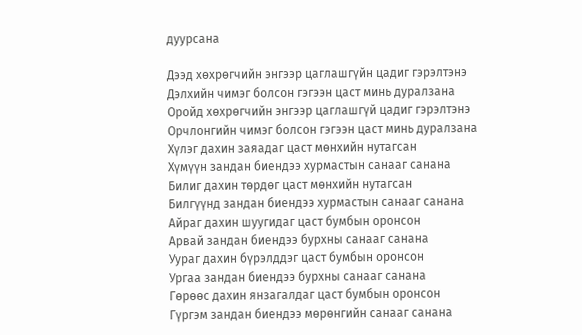дуурсана

Дээд хөхрөгчийн энгээр цаглашгүйн цадиг гэрэлтэнэ
Дэлхийн чимэг болсон гэгээн цаст минь дуралзана
Оройд хөхрөгчийн энгээр цаглашгүй цадиг гэрэлтэнэ
Орчлонгийн чимэг болсон гэгээн цаст минь дуралзана
Хүлэг дахин заяадаг цаст мөнхийн нутагсан
Хүмүүн зандан биендээ хурмастын санааг санана
Билиг дахин төрдөг цаст мөнхийн нутагсан
Билгүүнд зандан биендээ хурмастын санааг санана
Айраг дахин шуугидаг цаст бумбын оронсон
Арвай зандан биендээ бурхны санааг санана
Уураг дахин бүрэлддэг цаст бумбын оронсон
Ургаа зандан биендээ бурхны санааг санана
Гөрөөс дахин янзагалдаг цаст бумбын оронсон
Гүргэм зандан биендээ мөрөнгийн санааг санана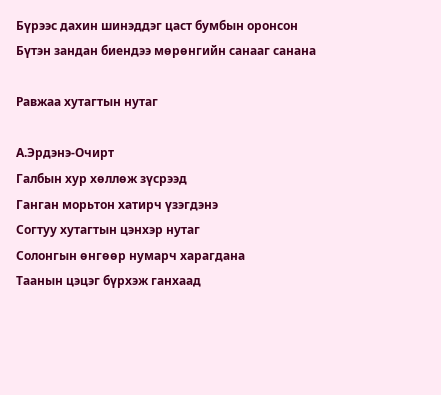Бүрээс дахин шинэддэг цаст бумбын оронсон
Бүтэн зандан биендээ мөрөнгийн санааг санана

Равжаа хутагтын нутаг

А.Эрдэнэ-Очирт
Галбын хур хөллөж зүсрээд
Ганган морьтон хатирч үзэгдэнэ
Согтуу хутагтын цэнхэр нутаг
Солонгын өнгөөр нумарч харагдана
Таанын цэцэг бүрхэж ганхаад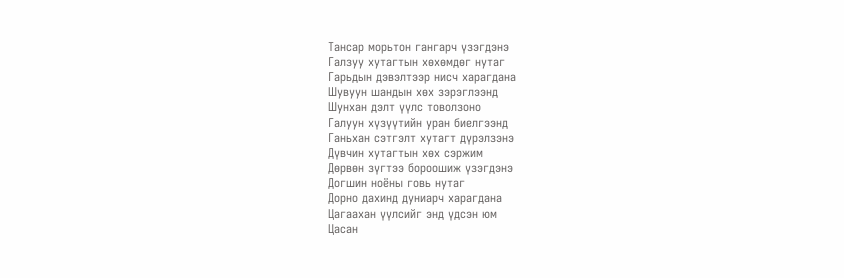Тансар морьтон гангарч үзэгдэнэ
Галзуу хутагтын хөхөмдөг нутаг
Гарьдын дэвэлтээр нисч харагдана
Шувуун шандын хөх зэрэглээнд
Шунхан дэлт үүлс товолзоно
Галуун хүзүүтийн уран биелгээнд
Ганьхан сэтгэлт хутагт дүрэлзэнэ
Дүвчин хутагтын хөх сэржим
Дөрвөн зүгтээ бороошиж үзэгдэнэ
Догшин ноёны говь нутаг
Дорно дахинд дуниарч харагдана
Цагаахан үүлсийг энд үдсэн юм
Цасан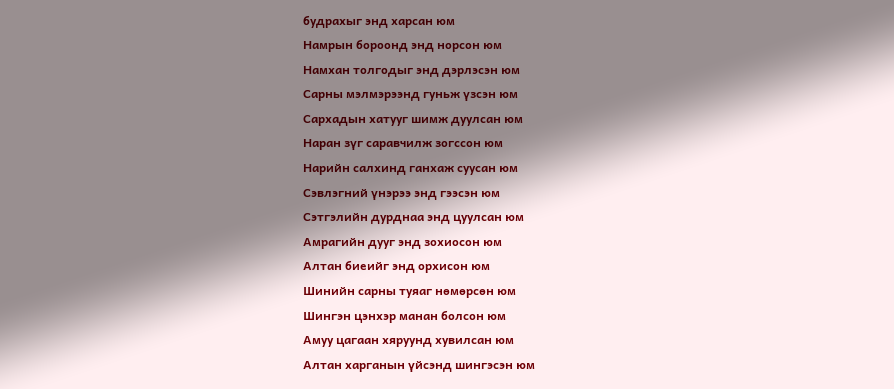будрахыг энд харсан юм
Намрын бороонд энд норсон юм
Намхан толгодыг энд дэрлэсэн юм
Сарны мэлмэрээнд гуньж үзсэн юм
Сархадын хатууг шимж дуулсан юм
Наран зүг саравчилж зогссон юм
Нарийн салхинд ганхаж суусан юм
Сэвлэгний үнэрээ энд гээсэн юм
Сэтгэлийн дурднаа энд цуулсан юм
Амрагийн дууг энд зохиосон юм
Алтан биеийг энд орхисон юм
Шинийн сарны туяаг нөмөрсөн юм
Шингэн цэнхэр манан болсон юм
Амуу цагаан хяруунд хувилсан юм
Алтан харганын үйсэнд шингэсэн юм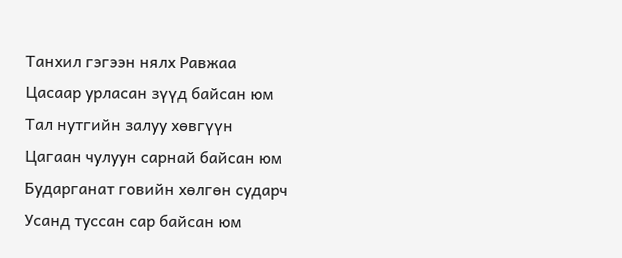Танхил гэгээн нялх Равжаа
Цасаар урласан зүүд байсан юм
Тал нутгийн залуу хөвгүүн
Цагаан чулуун сарнай байсан юм
Бударганат говийн хөлгөн сударч
Усанд туссан сар байсан юм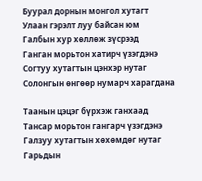Буурал дорнын монгол хутагт
Улаан гэрэлт луу байсан юм
Галбын хур хөллөж зүсрээд
Ганган морьтон хатирч үзэгдэнэ
Согтуу хутагтын цэнхэр нутаг
Солонгын өнгөөр нумарч харагдана

Таанын цэцэг бүрхэж ганхаад
Тансар морьтон гангарч үзэгдэнэ
Галзуу хутагтын хөхөмдөг нутаг
Гарьдын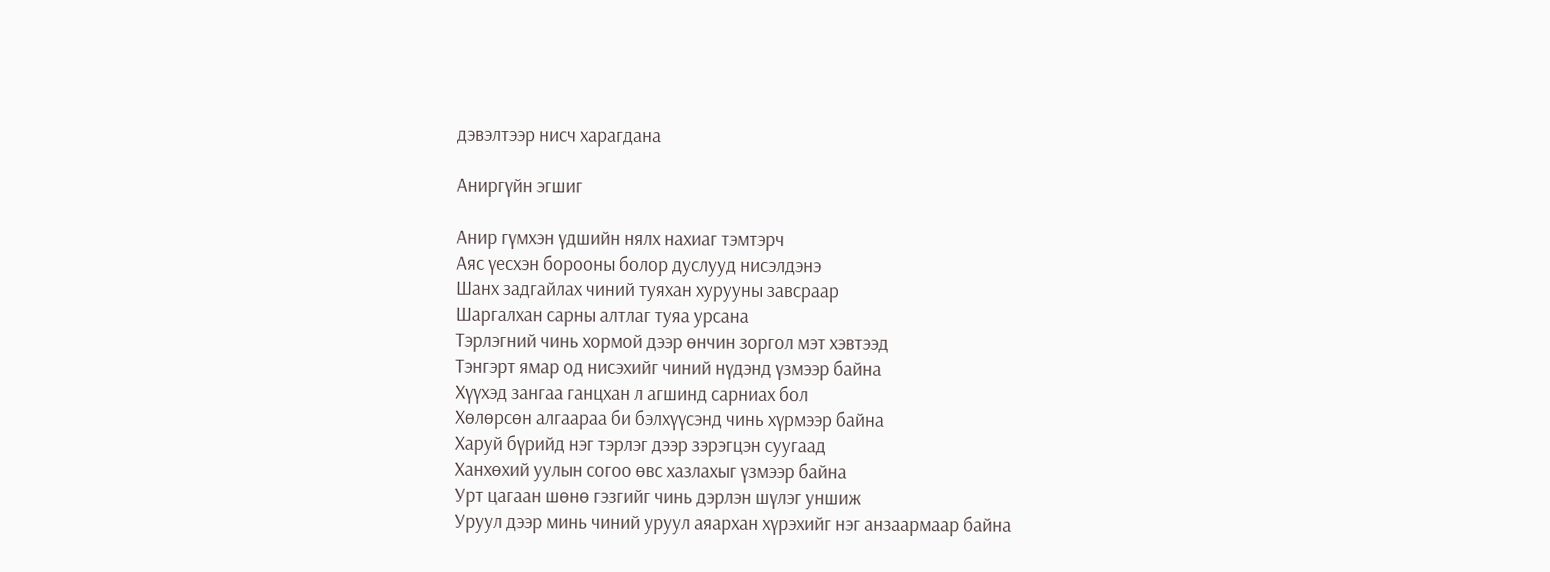дэвэлтээр нисч харагдана

Аниргүйн эгшиг

Анир гүмхэн үдшийн нялх нахиаг тэмтэрч
Аяс үесхэн борооны болор дуслууд нисэлдэнэ
Шанх задгайлах чиний туяхан хурууны завсраар
Шаргалхан сарны алтлаг туяа урсана
Тэрлэгний чинь хормой дээр өнчин зоргол мэт хэвтээд
Тэнгэрт ямар од нисэхийг чиний нүдэнд үзмээр байна
Хүүхэд зангаа ганцхан л агшинд сарниах бол
Хөлөрсөн алгаараа би бэлхүүсэнд чинь хүрмээр байна
Харуй бүрийд нэг тэрлэг дээр зэрэгцэн суугаад
Ханхөхий уулын согоо өвс хазлахыг үзмээр байна
Урт цагаан шөнө гэзгийг чинь дэрлэн шүлэг уншиж
Уруул дээр минь чиний уруул аяархан хүрэхийг нэг анзаармаар байна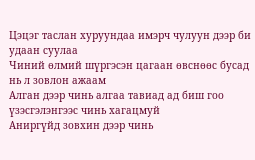Цэцэг таслан хуруундаа имэрч чулуун дээр би удаан суулаа
Чиний өлмий шүргэсэн цагаан өвснөөс бусад нь л зовлон ажаам
Алган дээр чинь алгаа тавиад ад биш гоо үзэсгэлэнгээс чинь хагацмуй
Аниргүйд зовхин дээр чинь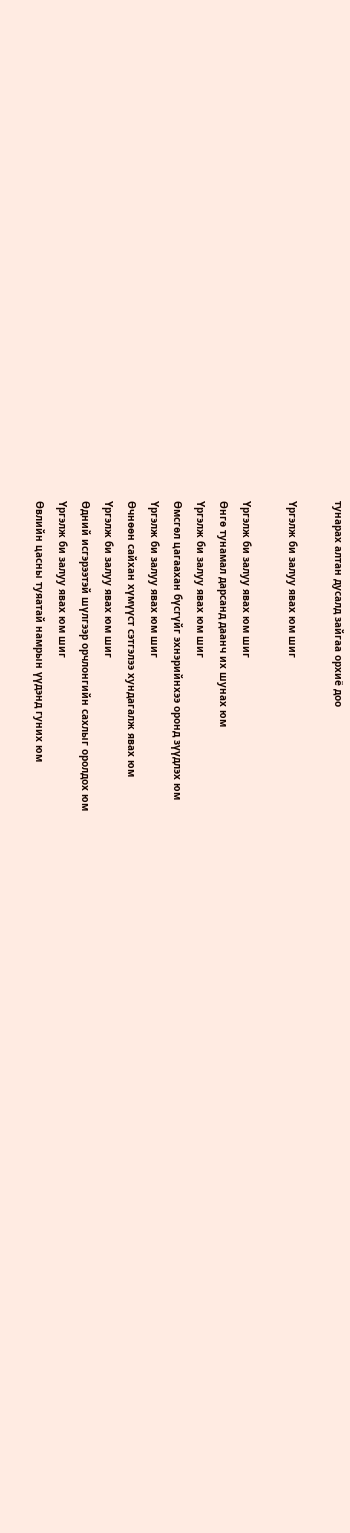тунарах алтан дусалд зайгаа орхиё доо

Үргэлж би залуу явах юм шиг

Үргэлж би залуу явах юм шиг
Өнгө тунамал дарсанд даанч их шунах юм
Үргэлж би залуу явах юм шиг
Өмсгөл цагаахан бүсгүйг эхнэрийнхээ оронд зүүдлэх юм
Үргэлж би залуу явах юм шиг
Өчнөөн сайхан хүмүүст сэтгэлээ хундагалж явах юм
Үргэлж би залуу явах юм шиг
Өдний исгэрээтэй шүлгээр орчлонгийн сахлыг оролдох юм
Үргэлж би залуу явах юм шиг
Өвлийн цасны туяатай намрын үүдэнд гуних юм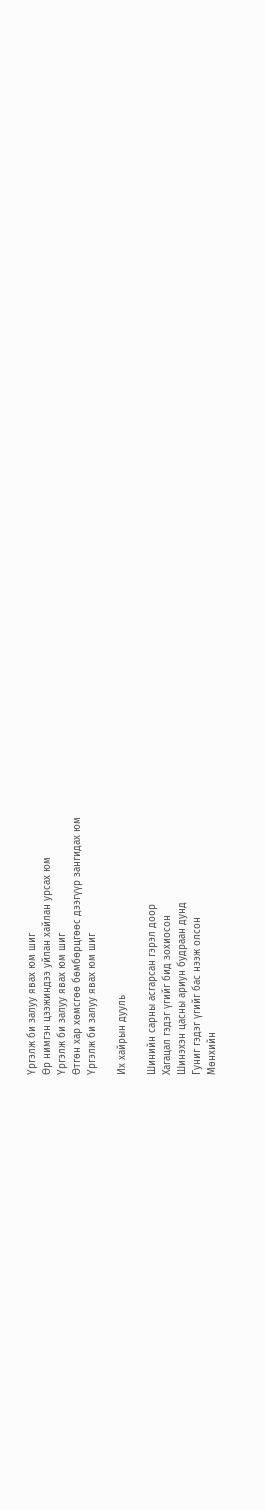Үргэлж би залуу явах юм шиг
Өр нимгэн цээжиндээ уйлан хайлан урсах юм
Үргэлж би залуу явах юм шиг
Өтгөн хар хөмсгөө бөмбөрцгөөс дээгүүр зангидах юм
Үргэлж би залуу явах юм шиг

Их хайрын дууль

Шинийн сарны асгарсан гэрэл доор
Хагацал гэдэг үгийг бид зохиосон
Шинэхэн цасны ариун будраан дунд
Гуниг гэдэг үгийг бас нээж олсон
Мөнхийн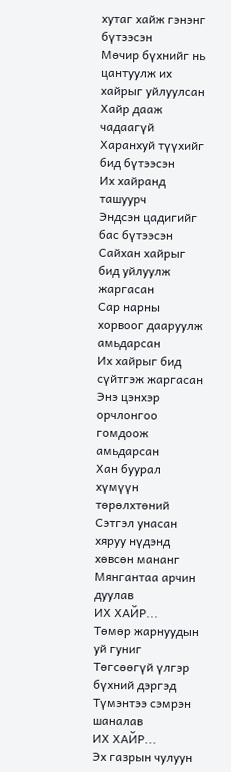хутаг хайж гэнэнг бүтээсэн
Мөчир бүхнийг нь цантуулж их хайрыг уйлуулсан
Хайр дааж чадаагүй
Харанхуй түүхийг бид бүтээсэн
Их хайранд ташуурч
Эндсэн цадигийг бас бүтээсэн
Сайхан хайрыг бид уйлуулж жаргасан
Сар нарны хорвоог дааруулж амьдарсан
Их хайрыг бид сүйтгэж жаргасан
Энэ цэнхэр орчлонгоо гомдоож амьдарсан
Хан буурал хүмүүн төрөлхтөний
Сэтгэл унасан хяруу нүдэнд хөвсөн мананг
Мянгантаа арчин дуулав
ИХ ХАЙР...
Төмөр жарнуудын уй гуниг
Төгсөөгүй үлгэр бүхний дэргэд
Түмэнтээ сэмрэн шаналав
ИХ ХАЙР...
Эх газрын чулуун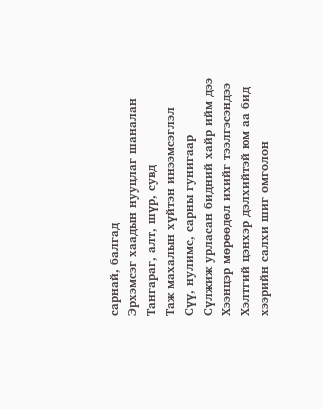сарнай, балгад
Эрхэмсэг хаадын нууцлаг шаналан
Тангараг, алт, шүр, сувд
Таж махалын хүйтэн инээмсэглэл
Сүү, нулимс, сарны гунигаар
Сүлжиж урласан бидний хайр ийм дээ
Хээнцэр мөрөөдөл ихийг тээлгэсэндээ
Хэлтгий цэнхэр дэлхийтэй юм аа бид
хээрийн салхи шиг омголон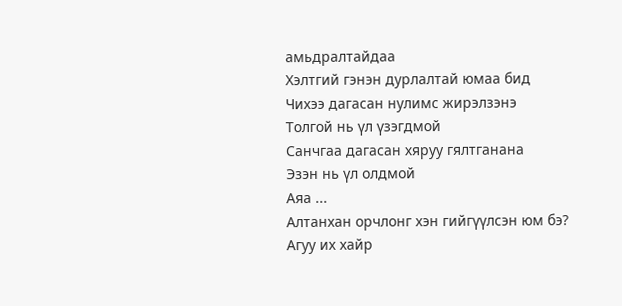амьдралтайдаа
Хэлтгий гэнэн дурлалтай юмаа бид
Чихээ дагасан нулимс жирэлзэнэ
Толгой нь үл үзэгдмой
Санчгаа дагасан хяруу гялтганана
Эзэн нь үл олдмой
Аяа ...
Алтанхан орчлонг хэн гийгүүлсэн юм бэ?
Агуу их хайр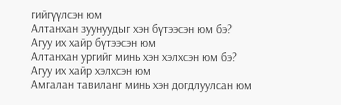гийгүүлсэн юм
Алтанхан зуунуудыг хэн бүтээсэн юм бэ?
Агуу их хайр бүтээсэн юм
Алтанхан ургийг минь хэн хэлхсэн юм бэ?
Агуу их хайр хэлхсэн юм
Амгалан тавиланг минь хэн догдлуулсан юм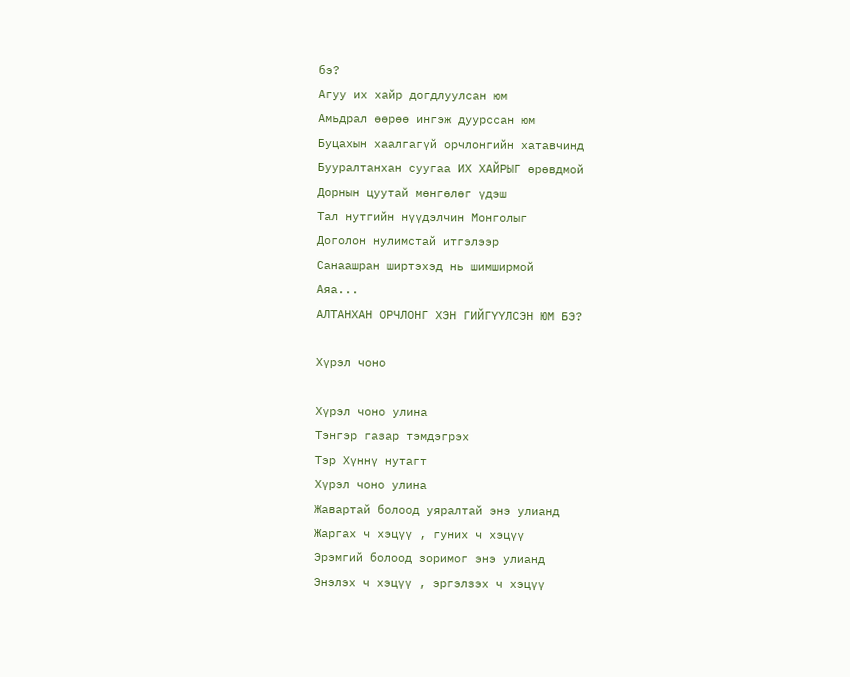бэ?
Агуу их хайр догдлуулсан юм
Амьдрал өөрөө ингэж дуурссан юм
Буцахын хаалгагүй орчлонгийн хатавчинд
Бууралтанхан суугаа ИХ ХАЙРЫГ өрөвдмой
Дорнын цуутай мөнгөлөг үдэш
Тал нутгийн нүүдэлчин Монголыг
Доголон нулимстай итгэлээр
Санаашран ширтэхэд нь шимширмой
Аяа...
АЛТАНХАН ОРЧЛОНГ ХЭН ГИЙГҮҮЛСЭН ЮМ БЭ?

Хүрэл чоно

Хүрэл чоно улина
Тэнгэр газар тэмдэгрэх
Тэр Хүннү нутагт
Хүрэл чоно улина
Жавартай болоод уяралтай энэ улианд
Жаргах ч хэцүү , гуних ч хэцүү
Эрэмгий болоод зоримог энэ улианд
Энэлэх ч хэцүү , эргэлзэх ч хэцүү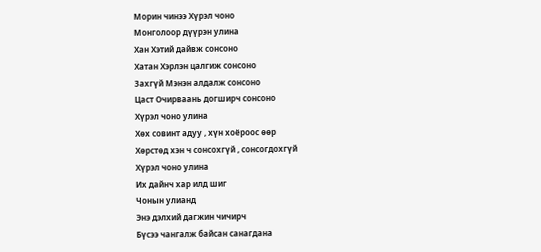Морин чинээ Хүрэл чоно
Монголоор дүүрэн улина
Хан Хэтий дайвж сонсоно
Хатан Хэрлэн цалгиж сонсоно
Захгүй Мэнэн алдалж сонсоно
Цаст Очирваань догширч сонсоно
Хүрэл чоно улина
Хөх совинт адуу , хүн хоёроос өөр
Хөрстөд хэн ч сонсохгүй , сонсогдохгүй
Хүрэл чоно улина
Их дайнч хар илд шиг
Чонын улианд
Энэ дэлхий дагжин чичирч
Бүсээ чангалж байсан санагдана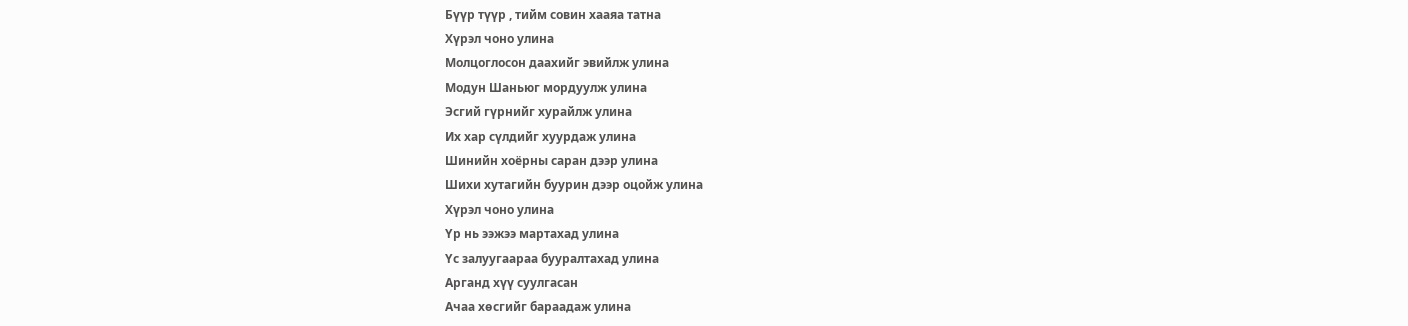Бүүр түүр , тийм совин хааяа татна
Хүрэл чоно улина
Молцоглосон даахийг эвийлж улина
Модун Шаньюг мордуулж улина
Эсгий гүрнийг хурайлж улина
Их хар сүлдийг хуурдаж улина
Шинийн хоёрны саран дээр улина
Шихи хутагийн буурин дээр оцойж улина
Хүрэл чоно улина
Үр нь ээжээ мартахад улина
Үс залуугаараа бууралтахад улина
Арганд хүү суулгасан
Ачаа хөсгийг бараадаж улина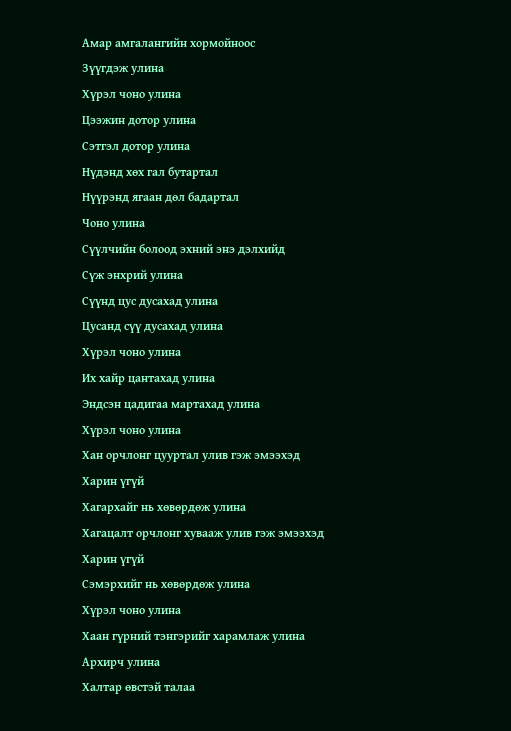Амар амгалангийн хормойноос
Зүүгдэж улина
Хүрэл чоно улина
Цээжин дотор улина
Сэтгэл дотор улина
Нүдэнд хөх гал бутартал
Нүүрэнд ягаан дөл бадартал
Чоно улина
Сүүлчийн болоод эхний энэ дэлхийд
Сүж энхрий улина
Сүүнд цус дусахад улина
Цусанд сүү дусахад улина
Хүрэл чоно улина
Их хайр цантахад улина
Эндсэн цадигаа мартахад улина
Хүрэл чоно улина
Хан орчлонг цууртал улив гэж эмээхэд
Харин үгүй
Хагархайг нь хөвөрдөж улина
Хагацалт орчлонг хувааж улив гэж эмээхэд
Харин үгүй
Сэмэрхийг нь хөвөрдөж улина
Хүрэл чоно улина
Хаан гүрний тэнгэрийг харамлаж улина
Архирч улина
Халтар өвстэй талаа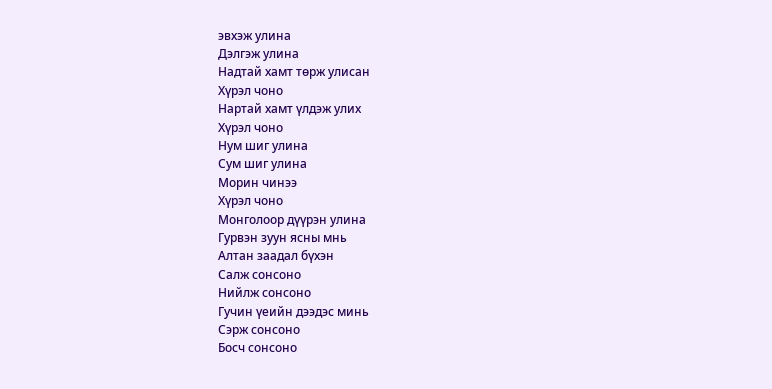эвхэж улина
Дэлгэж улина
Надтай хамт төрж улисан
Хүрэл чоно
Нартай хамт үлдэж улих
Хүрэл чоно
Нум шиг улина
Сум шиг улина
Морин чинээ
Хүрэл чоно
Монголоор дүүрэн улина
Гурвэн зуун ясны мнь
Алтан заадал бүхэн
Салж сонсоно
Нийлж сонсоно
Гучин үеийн дээдэс минь
Сэрж сонсоно
Босч сонсоно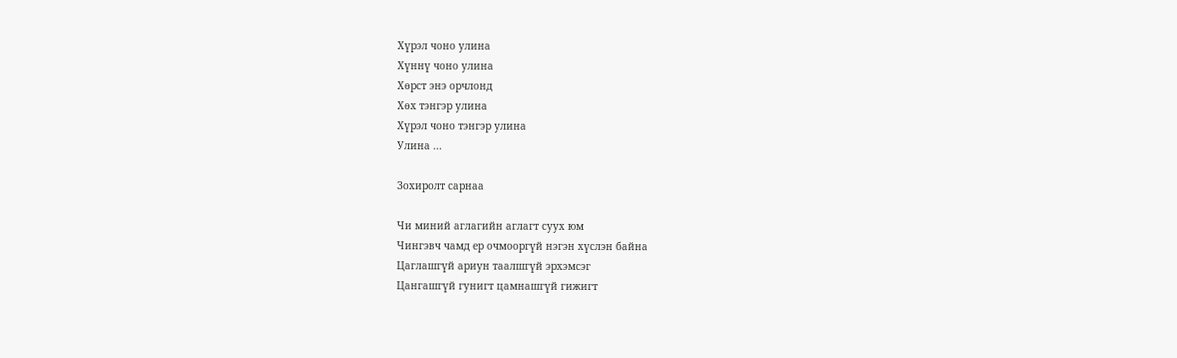Хүрэл чоно улина
Хүннү чоно улина
Хөрст энэ орчлонд
Хөх тэнгэр улина
Хүрэл чоно тэнгэр улина
Улина ...

Зохиролт сарнаа

Чи миний аглагийн аглагт суух юм
Чингэвч чамд ер очмооргүй нэгэн хүслэн байна
Цаглашгүй ариун таалшгүй эрхэмсэг
Цангашгүй гунигт цамнашгүй гижигт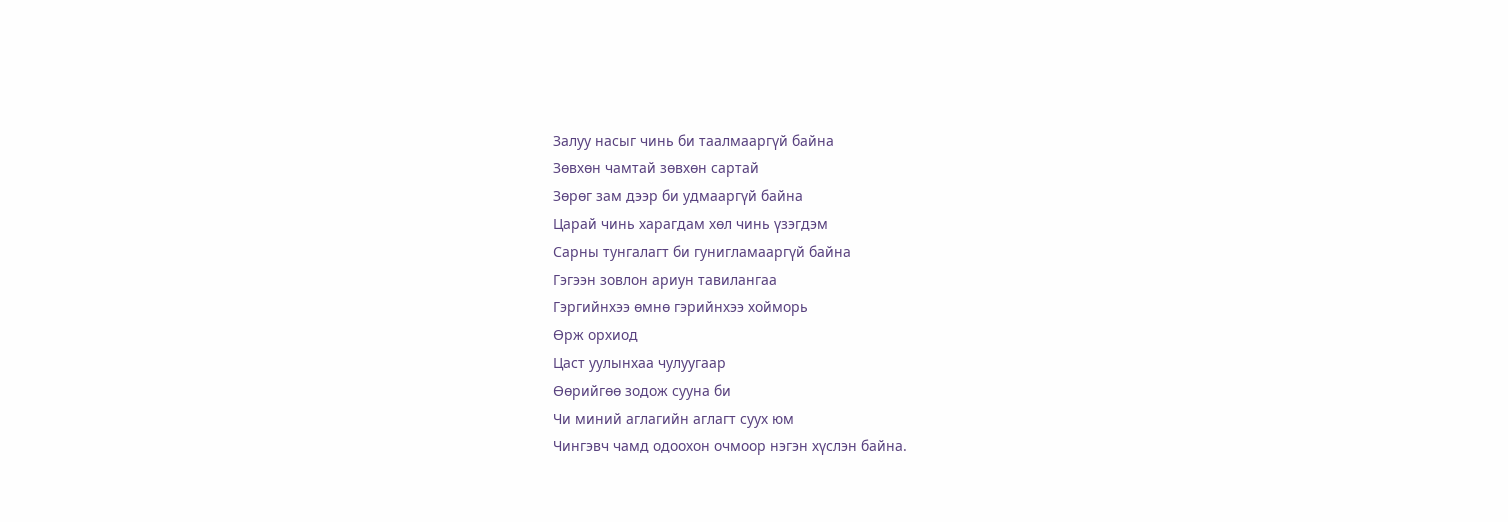Залуу насыг чинь би таалмааргүй байна
Зөвхөн чамтай зөвхөн сартай
Зөрөг зам дээр би удмааргүй байна
Царай чинь харагдам хөл чинь үзэгдэм
Сарны тунгалагт би гунигламааргүй байна
Гэгээн зовлон ариун тавилангаа
Гэргийнхээ өмнө гэрийнхээ хойморь
Өрж орхиод
Цаст уулынхаа чулуугаар
Өөрийгөө зодож сууна би
Чи миний аглагийн аглагт суух юм
Чингэвч чамд одоохон очмоор нэгэн хүслэн байна.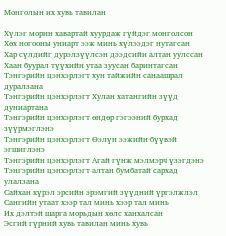Монголын их хувь тавилан

Хүлэг морин хавартай хуурдаж гүйдэг монголсон
Хөх ногооны униарт ээж минь хүлээдэг нутагсан
Хар сүлдийг дурэлзүүлсэн дээдсийи алтан уулссан
Хаан буурал түүхийн утаа зуусан баринтагсан
Тэнгэрийн цэнхэрлэгт хун тайжийн санаашрал дуралзана
Тэнгэрийн цэнхэрлэгт Хулан хатангийн зүүд дуниартана
Тэнгэрийн цэнхэрлэгт өндөр гэгээний бурхад зүүрмэглэнэ
Тэнгэрийн цэнхэрлэгт Өэлүн ээжийн бүүвэй эгшиглэнэ
Тэнгэрийн цэнхэрлэгт Агай гүнж мэлмэрч үзэгдэнэ
Тэнгэрийн цэнхэрлэгт алтан бумбатай сархад улалзана
Сайхан хүрэл эрсийн эрэмгий зүүдний үргэлжлэл
Сангийн утаат хээр тал минь хээр тал минь
Их дэлтэй шарга морьдын хөлс ханхалсан
Эсгий гүрний хувь тавилан минь хувь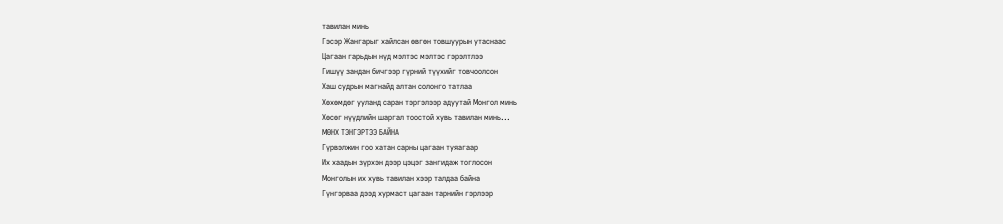тавилан минь
Гэсэр Жангарыг хайлсан өвгөн товшуурын утаснаас
Цагаан гарьдын нүд мэлтэс мэлтэс гэрэлтлээ
Гишүү зандан бичгээр гүрний түүхийг товчоолсон
Хаш судрын магнайд алтан солонго татлаа
Хөхөмдөг ууланд саран тэргэлээр адуутай Монгол минь
Хөсөг нүүдлийн шаргал тоостой хувь тавилан минь...
МӨНХ ТЭНГЭРТЭЭ БАЙНА
Гүрвэлжин гоо хатан сарны цагаан туяагаар
Их хаадын зүрхэн дээр цэцэг зангидаж тоглосон
Монголын их хувь тавилан хээр талдаа байна
Гүнгэрваа дээд хурмаст цагаан тарнийн гэрлээр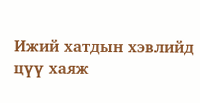Ижий хатдын хэвлийд цүү хаяж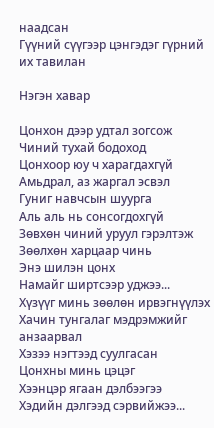наадсан
Гүүний сүүгээр цэнгэдэг гүрний их тавилан

Нэгэн хавар

Цонхон дээр удтал зогсож
Чиний тухай бодоход
Цонхоор юу ч харагдахгүй
Амьдрал, аз жаргал эсвэл
Гуниг навчсын шуурга
Аль аль нь сонсогдохгүй
Зөвхөн чиний уруул гэрэлтэж
Зөөлхөн харцаар чинь
Энэ шилэн цонх
Намайг ширтсээр уджээ...
Хүзүүг минь зөөлөн ирвэгнүүлэх
Хачин тунгалаг мэдрэмжийг анзаарвал
Хэзээ нэгтээд суулгасан
Цонхны минь цэцэг
Хээнцэр ягаан дэлбээгээ
Хэдийн дэлгээд сэрвийжээ...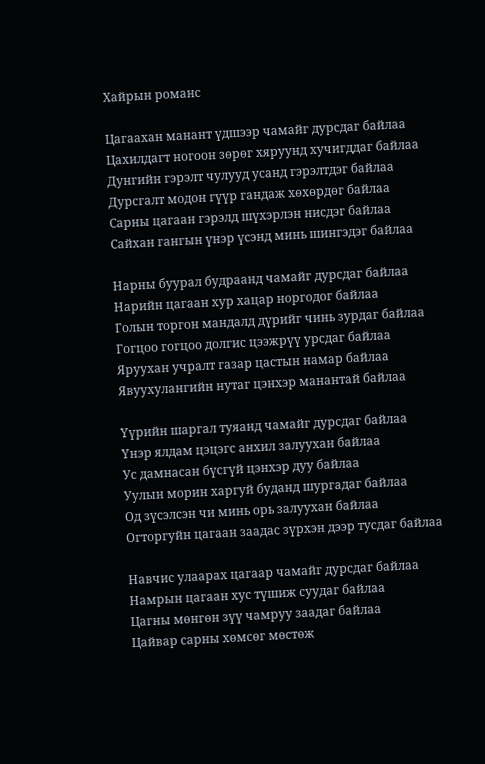Хайрын романс

Цагаахан манант үдшээр чамайг дурсдаг байлаа
Цахилдагт ногоон зөрөг хяруунд хучигддаг байлаа
Дунгийн гэрэлт чулууд усанд гэрэлтдэг байлаа
Дурсгалт модон гүүр гандаж хөхөрдөг байлаа
Сарны цагаан гэрэлд шүхэрлэн нисдэг байлаа
Сайхан гангын үнэр үсэнд минь шингэдэг байлаа

Нарны буурал будраанд чамайг дурсдаг байлаа
Нарийн цагаан хур хацар норгодог байлаа
Голын торгон мандалд дүрийг чинь зурдаг байлаа
Гогцоо гогцоо долгис цээжрүү урсдаг байлаа
Яруухан учралт газар цастын намар байлаа
Явуухулангийн нутаг цэнхэр манантай байлаа

Үүрийн шаргал туяанд чамайг дурсдаг байлаа
Үнэр ялдам цэцэгс анхил залуухан байлаа
Ус дамнасан бүсгүй цэнхэр дуу байлаа
Уулын морин харгуй буданд шургадаг байлаа
Од зүсэлсэн чи минь орь залуухан байлаа
Огторгуйн цагаан заадас зүрхэн дээр тусдаг байлаа

Навчис улаарах цагаар чамайг дурсдаг байлаа
Намрын цагаан хус түшиж суудаг байлаа
Цагны мөнгөн зүү чамруу заадаг байлаа
Цайвар сарны хөмсөг мөстөж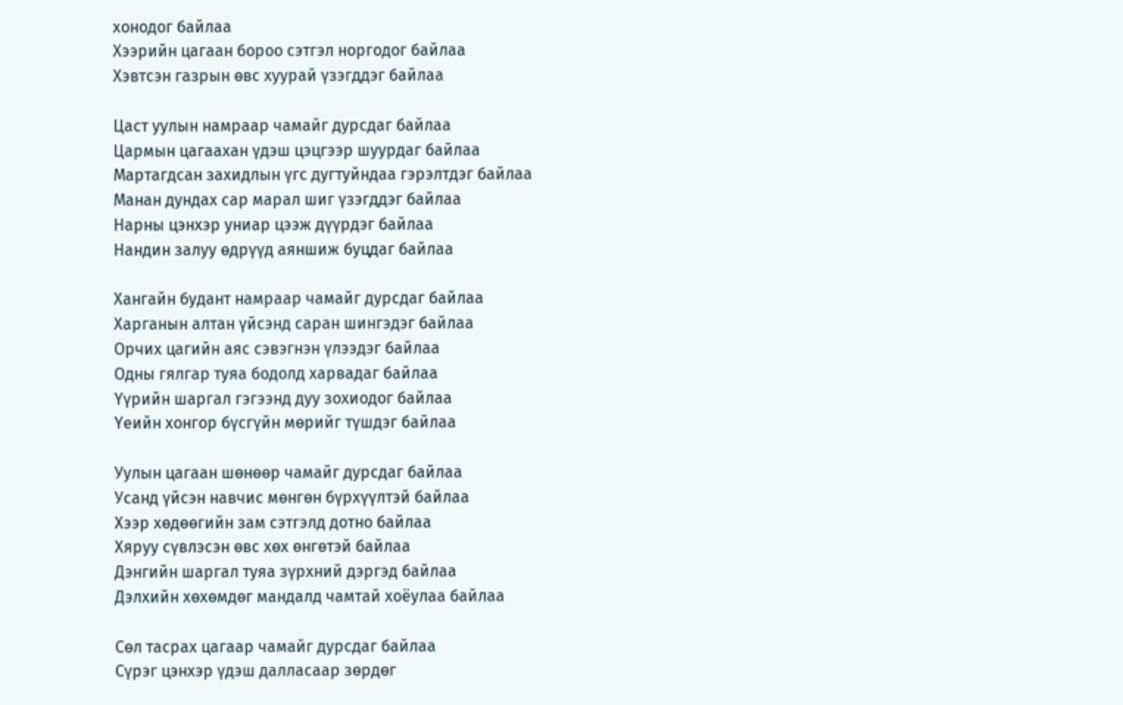хонодог байлаа
Хээрийн цагаан бороо сэтгэл норгодог байлаа
Хэвтсэн газрын өвс хуурай үзэгддэг байлаа

Цаст уулын намраар чамайг дурсдаг байлаа
Цармын цагаахан үдэш цэцгээр шуурдаг байлаа
Мартагдсан захидлын үгс дугтуйндаа гэрэлтдэг байлаа
Манан дундах сар марал шиг үзэгддэг байлаа
Нарны цэнхэр униар цээж дүүрдэг байлаа
Нандин залуу өдрүүд аяншиж буцдаг байлаа

Хангайн будант намраар чамайг дурсдаг байлаа
Харганын алтан үйсэнд саран шингэдэг байлаа
Орчих цагийн аяс сэвэгнэн үлээдэг байлаа
Одны гялгар туяа бодолд харвадаг байлаа
Үүрийн шаргал гэгээнд дуу зохиодог байлаа
Үеийн хонгор бүсгүйн мөрийг түшдэг байлаа

Уулын цагаан шөнөөр чамайг дурсдаг байлаа
Усанд үйсэн навчис мөнгөн бүрхүүлтэй байлаа
Хээр хөдөөгийн зам сэтгэлд дотно байлаа
Хяруу сүвлэсэн өвс хөх өнгөтэй байлаа
Дэнгийн шаргал туяа зүрхний дэргэд байлаа
Дэлхийн хөхөмдөг мандалд чамтай хоёулаа байлаа

Сөл тасрах цагаар чамайг дурсдаг байлаа
Сүрэг цэнхэр үдэш далласаар зөрдөг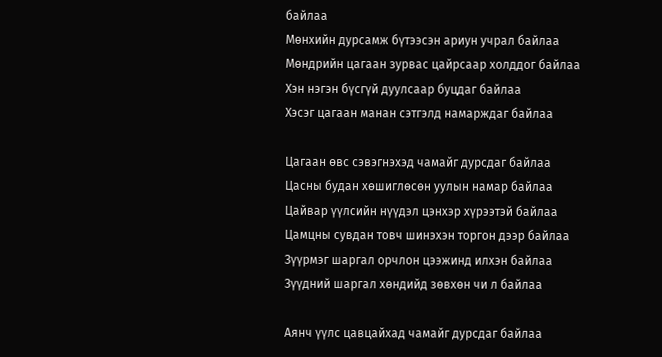байлаа
Мөнхийн дурсамж бүтээсэн ариун учрал байлаа
Мөндрийн цагаан зурвас цайрсаар холддог байлаа
Хэн нэгэн бүсгүй дуулсаар буцдаг байлаа
Хэсэг цагаан манан сэтгэлд намарждаг байлаа

Цагаан өвс сэвэгнэхэд чамайг дурсдаг байлаа
Цасны будан хөшиглөсөн уулын намар байлаа
Цайвар үүлсийн нүүдэл цэнхэр хүрээтэй байлаа
Цамцны сувдан товч шинэхэн торгон дээр байлаа
Зүүрмэг шаргал орчлон цээжинд илхэн байлаа
Зүүдний шаргал хөндийд зөвхөн чи л байлаа

Аянч үүлс цавцайхад чамайг дурсдаг байлаа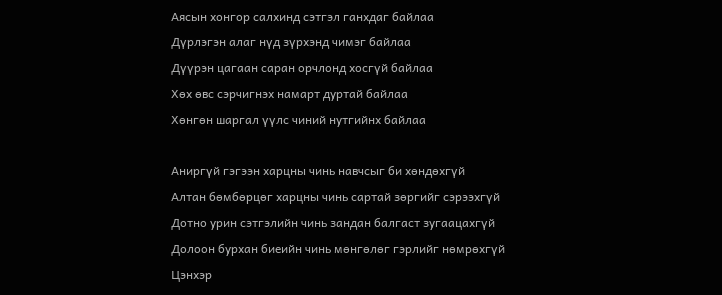Аясын хонгор салхинд сэтгэл ганхдаг байлаа
Дүрлэгэн алаг нүд зүрхэнд чимэг байлаа
Дүүрэн цагаан саран орчлонд хосгүй байлаа
Хөх өвс сэрчигнэх намарт дуртай байлаа
Хөнгөн шаргал үүлс чиний нутгийнх байлаа

Аниргүй гэгээн харцны чинь навчсыг би хөндөхгүй
Алтан бөмбөрцөг харцны чинь сартай зөргийг сэрээхгүй
Дотно урин сэтгэлийн чинь зандан балгаст зугаацахгүй
Долоон бурхан биеийн чинь мөнгөлөг гэрлийг нөмрөхгүй
Цэнхэр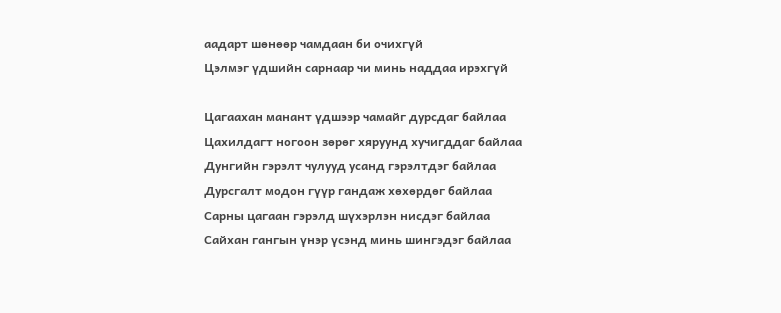аадарт шөнөөр чамдаан би очихгүй
Цэлмэг үдшийн сарнаар чи минь наддаа ирэхгүй

Цагаахан манант үдшээр чамайг дурсдаг байлаа
Цахилдагт ногоон зөрөг хяруунд хучигддаг байлаа
Дунгийн гэрэлт чулууд усанд гэрэлтдэг байлаа
Дурсгалт модон гүүр гандаж хөхөрдөг байлаа
Сарны цагаан гэрэлд шүхэрлэн нисдэг байлаа
Сайхан гангын үнэр үсэнд минь шингэдэг байлаа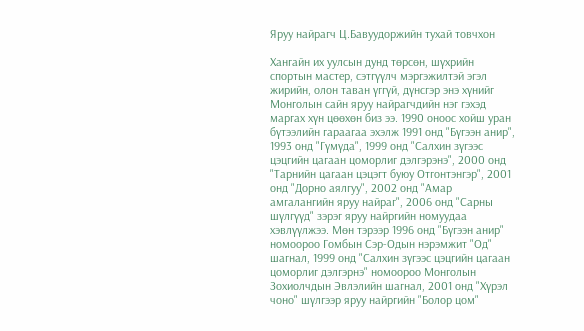Яруу найрагч Ц.Бавуудоржийн тухай товчхон

Хангайн их уулсын дунд төрсөн, шүхрийн спортын мастер, сэтгүүлч мэргэжилтэй эгэл жирийн, олон таван үггүй, дүнсгэр энэ хүнийг Монголын сайн яруу найрагчдийн нэг гэхэд маргах хүн цөөхөн биз ээ. 1990 оноос хойш уран бүтээлийн гараагаа эхэлж 1991 онд "Бүгээн анир", 1993 онд "Гүмүда", 1999 онд "Салхин зүгээс цэцгийн цагаан цоморлиг дэлгэрэнэ", 2000 онд "Тарнийн цагаан цэцэгт буюу Отгонтэнгэр", 2001 онд "Дорно аялгуу", 2002 онд "Амар амгалангийн яруу найраг", 2006 онд "Сарны шүлгүүд" зэрэг яруу найргийн номуудаа хэвлүүлжээ. Мөн тэрээр 1996 онд "Бүгээн анир" номоороо Гомбын Сэр-Одын нэрэмжит "Од" шагнал, 1999 онд "Салхин зүгээс цэцгийн цагаан цоморлиг дэлгэрнэ" номоороо Монголын Зохиолчдын Эвлэлийн шагнал, 2001 онд "Хүрэл чоно" шүлгээр яруу найргийн "Болор цом"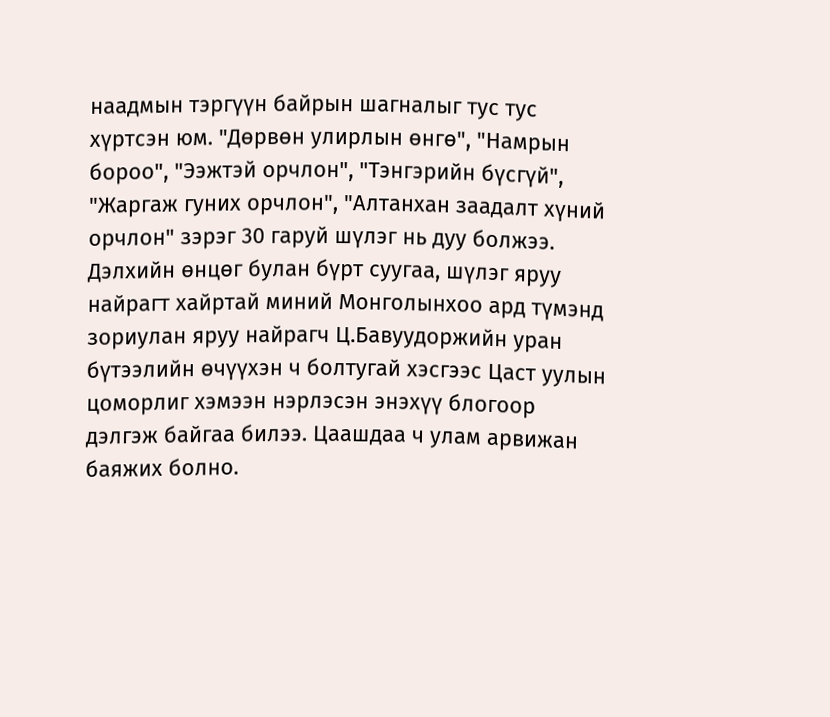наадмын тэргүүн байрын шагналыг тус тус хүртсэн юм. "Дөрвөн улирлын өнгө", "Намрын бороо", "Ээжтэй орчлон", "Тэнгэрийн бүсгүй", "Жаргаж гуних орчлон", "Алтанхан заадалт хүний орчлон" зэрэг 30 гаруй шүлэг нь дуу болжээ.
Дэлхийн өнцөг булан бүрт суугаа, шүлэг яруу найрагт хайртай миний Монголынхоо ард түмэнд зориулан яруу найрагч Ц.Бавуудоржийн уран бүтээлийн өчүүхэн ч болтугай хэсгээс Цаст уулын цоморлиг хэмээн нэрлэсэн энэхүү блогоор дэлгэж байгаа билээ. Цаашдаа ч улам арвижан баяжих болно.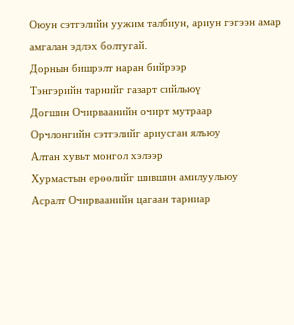Оюун сэтгэлийн уужим талбиун, ариун гэгээн амар амгалан эдлэх болтугай.
Дорнын бишрэлт наран бийрээр
Тэнгэрийн тарнийг газарт сийльюү
Догшин Очирваанийн очирт мутраар
Орчлонгийн сэтгэлийг ариусган ялъюу
Алтан хувьт монгол хэлээр
Хурмастын ерөөлийг шившин амилуульюу
Асралт Очирваанийн цагаан тарниар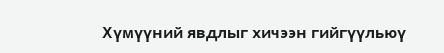Хүмүүний явдлыг хичээн гийгүүльюү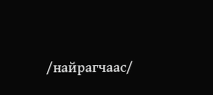/найрагчаас/